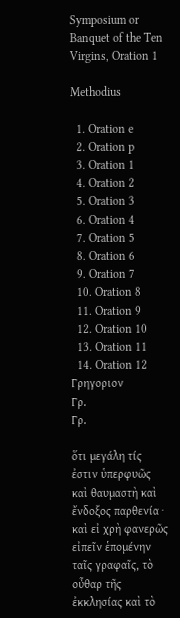Symposium or Banquet of the Ten Virgins, Oration 1

Methodius

  1. Oration e
  2. Oration p
  3. Oration 1
  4. Oration 2
  5. Oration 3
  6. Oration 4
  7. Oration 5
  8. Oration 6
  9. Oration 7
  10. Oration 8
  11. Oration 9
  12. Oration 10
  13. Oration 11
  14. Oration 12
Γρηγοριον
Γρ.
Γρ.

ὅτι μεγάλη τίς ἐστιν ὑπερφυῶς καὶ θαυμαστὴ καὶ ἔνδοξος παρθενία · καὶ εἰ χρὴ φανερῶς εἰπεῖν ἑπομένην ταῖς γραφαῖς, τὸ οὖθαρ τῆς ἐκκλησίας καὶ τὸ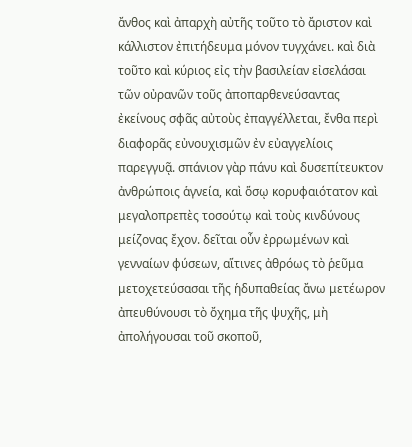ἄνθος καὶ ἀπαρχὴ αὐτῆς τοῦτο τὸ ἄριστον καὶ κάλλιστον ἐπιτήδευμα μόνον τυγχάνει. καὶ διὰ τοῦτο καὶ κύριος εἰς τὴν βασιλείαν εἰσελάσαι τῶν οὐρανῶν τοῦς ἀποπαρθενεύσαντας ἐκείνους σφᾶς αὐτοὺς ἐπαγγέλλεται, ἔνθα περὶ διαφορᾶς εὐνουχισμῶν ἐν εὐαγγελίοις παρεγγυᾷ. σπάνιον γὰρ πάνυ καὶ δυσεπίτευκτον ἀνθρώποις ἁγνεία, καὶ ὅσῳ κορυφαιότατον καὶ μεγαλοπρεπὲς τοσούτῳ καὶ τοὺς κινδύνους μείζονας ἔχον. δεῖται οὖν ἐρρωμένων καὶ γενναίων φύσεων, αἵτινες ἀθρόως τὸ ῥεῦμα μετοχετεύσασαι τῆς ἡδυπαθείας ἄνω μετέωρον ἀπευθύνουσι τὸ ὄχημα τῆς ψυχῆς, μὴ ἀπολήγουσαι τοῦ σκοποῦ,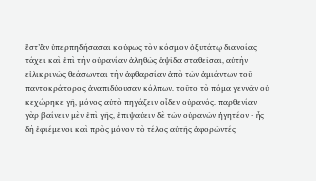ἔστ’ἂν ὑπερπηδήσασαι κούφως τὸν κόσμον ὀξυτάτῳ διανοίας τάχει καὶ ἐπὶ τὴν οὐρανίαν ἀληθῶς ἁψῖδα σταθεῖσαι, αὐτὴν εἰλικρινῶς θεάσωνται τὴν ἀφθαρσίαν ἀπὸ τῶν ἀμιάντων τοῦ παντοκράτορος ἀναπιδύουσαν κόλπων. τοῦτο τὸ πόμα γεννᾶν οὐ κεχώρηκε γῆ, μόνος αὐτὸ πηγάζειν οἶδεν οὐρανός. παρθενίαν γὰρ βαίνειν μὲν ἐπὶ γῆς, ἐπιψαύειν δὲ τῶν οὐρανῶν ἡγητέον · ἧς δὴ ἐφιέμενοι καὶ πρὸς μόνον τὸ τέλος αὐτῆς ἀφορῶντές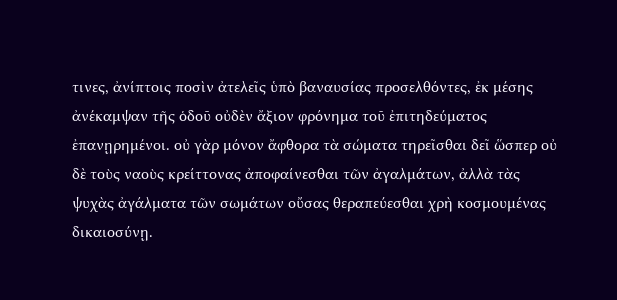τινες, ἀνίπτοις ποσὶν ἀτελεῖς ὑπὸ βαναυσίας προσελθόντες, ἐκ μέσης ἀνέκαμψαν τῆς ὁδοῦ οὐδὲν ἄξιον φρόνημα τοῦ ἐπιτηδεύματος ἐπανῃρημένοι. οὐ γὰρ μόνον ἄφθορα τὰ σώματα τηρεῖσθαι δεῖ ὥσπερ οὐ δὲ τοὺς ναοὺς κρείττονας ἀποφαίνεσθαι τῶν ἀγαλμάτων, ἀλλὰ τὰς ψυχὰς ἀγάλματα τῶν σωμάτων οὔσας θεραπεύεσθαι χρὴ κοσμουμένας δικαιοσύνῃ.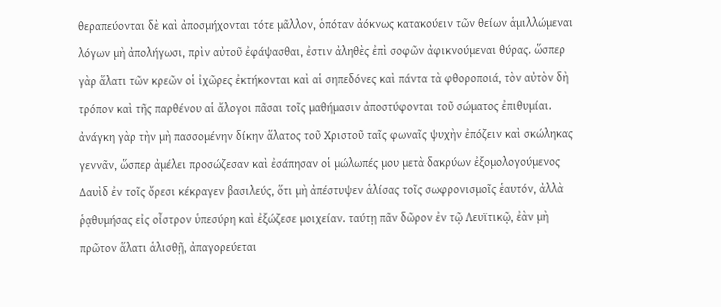θεραπεύονται δὲ καὶ ἀποσμήχονται τότε μᾶλλον, ὁπόταν ἀόκνως κατακούειν τῶν θείων ἁμιλλώμεναι λόγων μὴ ἀπολήγωσι, πρὶν αὐτοῦ ἐφάψασθαι, ἐστιν ἀληθὲς ἐπὶ σοφῶν ἀφικνούμεναι θύρας. ὥσπερ γὰρ ἅλατι τῶν κρεῶν οἱ ἰχῶρες ἐκτήκονται καὶ αἱ σηπεδόνες καὶ πάντα τὰ φθοροποιά, τὸν αὐτὸν δὴ τρόπον καὶ τῆς παρθένου αἱ ἄλογοι πᾶσαι τοῖς μαθήμασιν ἀποστύφονται τοῦ σώματος ἐπιθυμίαι. ἀνάγκη γὰρ τὴν μὴ πασσομένην δίκην ἅλατος τοῦ Χριστοῦ ταῖς φωναῖς ψυχὴν ἐπόζειν καὶ σκώληκας γεννᾶν, ὥσπερ ἀμέλει προσώζεσαν καὶ ἐσάπησαν οἱ μώλωπές μου μετὰ δακρύων ἐξομολογούμενος Δαυὶδ ἐν τοῖς ὄρεσι κέκραγεν βασιλεύς, ὅτι μὴ ἀπέστυψεν ἁλίσας τοῖς σωφρονισμοῖς ἑαυτόν, ἀλλὰ ῥᾳθυμήσας εἰς οἶστρον ὑπεσύρη καὶ ἐξώζεσε μοιχείαν. ταύτῃ πᾶν δῶρον ἐν τῷ Λευϊτικῷ, ἐὰν μὴ πρῶτον ἅλατι ἁλισθῇ, ἀπαγορεύεται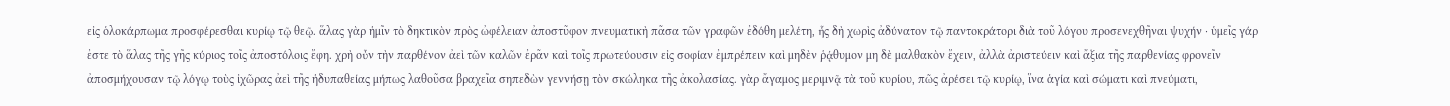εἰς ὁλοκάρπωμα προσφέρεσθαι κυρίῳ τῷ θεῷ. ἅλας γὰρ ἡμῖν τὸ δηκτικὸν πρὸς ὠφέλειαν ἀποστῦφον πνευματικὴ πᾶσα τῶν γραφῶν ἐδόθη μελέτη, ἧς δὴ χωρὶς ἀδύνατον τῷ παντοκράτορι διὰ τοῦ λόγου προσενεχθῆναι ψυχήν · ὑμεῖς γάρ ἐστε τὸ ἅλας τῆς γῆς κύριος τοῖς ἀποστόλοις ἔφη. χρὴ οὖν τὴν παρθένον ἀεὶ τῶν καλῶν ἐρᾶν καὶ τοῖς πρωτεύουσιν εἰς σοφίαν ἐμπρέπειν καὶ μηδὲν ῥᾴθυμον μη δὲ μαλθακὸν ἔχειν, ἀλλὰ ἀριστεύειν καὶ ἄξια τῆς παρθενίας φρονεῖν ἀποσμήχουσαν τῷ λόγῳ τοὺς ἰχῶρας ἀεὶ τῆς ἡδυπαθείας μήπως λαθοῦσα βραχεῖα σηπεδὼν γεννήσῃ τὸν σκώληκα τῆς ἀκολασίας. γὰρ ἄγαμος μεριμνᾷ τὰ τοῦ κυρίου, πῶς ἀρέσει τῷ κυρίῳ, ἵνα ἁγία καὶ σώματι καὶ πνεύματι,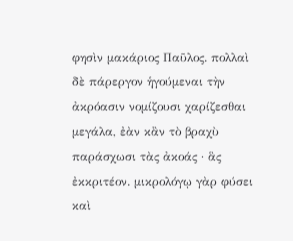φησὶν μακάριος Παῦλος. πολλαὶ δὲ πάρεργον ἡγούμεναι τὴν ἀκρόασιν νομίζουσι χαρίζεσθαι μεγάλα, ἐὰν κἂν τὸ βραχὺ παράσχωσι τὰς ἀκοάς · ἃς ἐκκριτέον. μικρολόγῳ γὰρ φύσει καὶ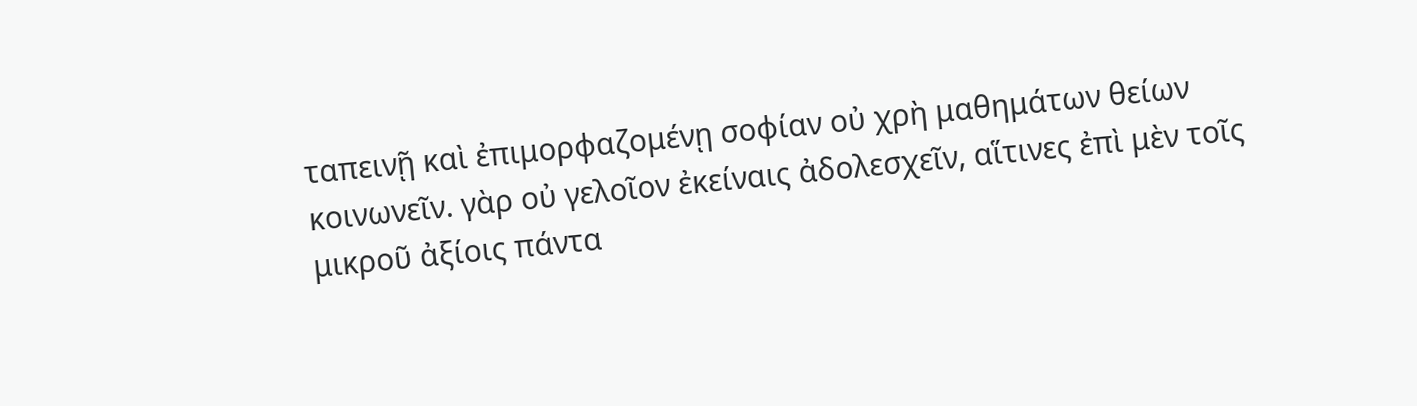ταπεινῇ καὶ ἐπιμορφαζομένῃ σοφίαν οὐ χρὴ μαθημάτων θείων κοινωνεῖν. γὰρ οὐ γελοῖον ἐκείναις ἀδολεσχεῖν, αἵτινες ἐπὶ μὲν τοῖς μικροῦ ἀξίοις πάντα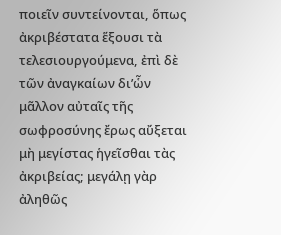ποιεῖν συντείνονται, ὅπως ἀκριβέστατα ἕξουσι τὰ τελεσιουργούμενα, ἐπὶ δὲ τῶν ἀναγκαίων δι’ὧν μᾶλλον αὐταῖς τῆς σωφροσύνης ἔρως αὔξεται μὴ μεγίστας ἡγεῖσθαι τὰς ἀκριβείας; μεγάλῃ γὰρ ἀληθῶς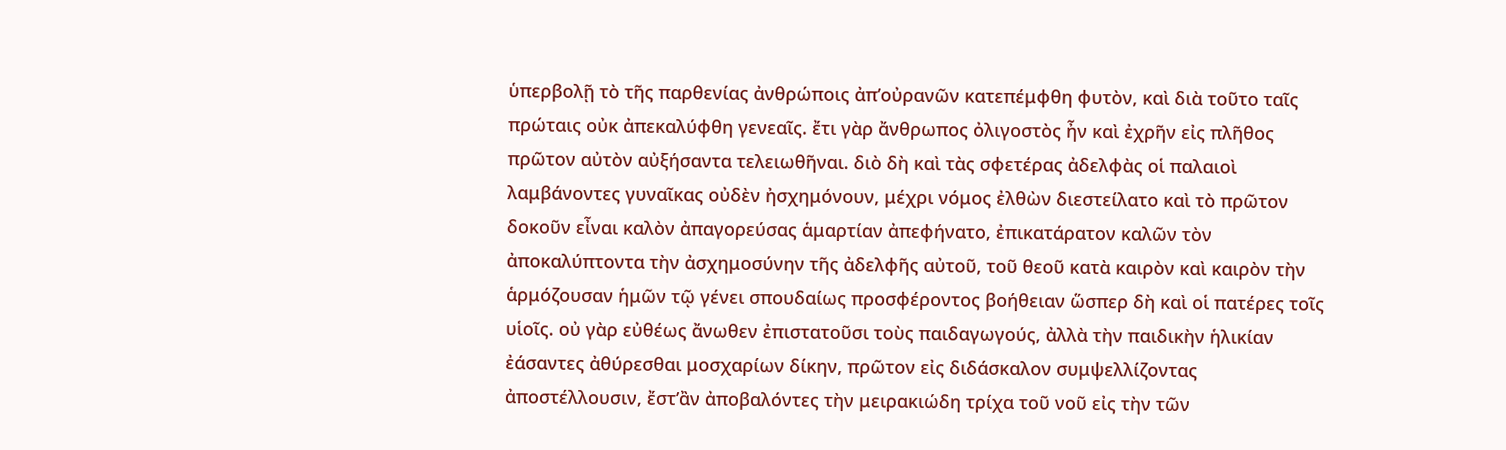ὑπερβολῇ τὸ τῆς παρθενίας ἀνθρώποις ἀπ’οὐρανῶν κατεπέμφθη φυτὸν, καὶ διὰ τοῦτο ταῖς πρώταις οὐκ ἀπεκαλύφθη γενεαῖς. ἔτι γὰρ ἄνθρωπος ὀλιγοστὸς ἦν καὶ ἐχρῆν εἰς πλῆθος πρῶτον αὐτὸν αὐξήσαντα τελειωθῆναι. διὸ δὴ καὶ τὰς σφετέρας ἀδελφὰς οἱ παλαιοὶ λαμβάνοντες γυναῖκας οὐδὲν ἠσχημόνουν, μέχρι νόμος ἐλθὼν διεστείλατο καὶ τὸ πρῶτον δοκοῦν εἶναι καλὸν ἀπαγορεύσας ἁμαρτίαν ἀπεφήνατο, ἐπικατάρατον καλῶν τὸν ἀποκαλύπτοντα τὴν ἀσχημοσύνην τῆς ἀδελφῆς αὐτοῦ, τοῦ θεοῦ κατὰ καιρὸν καὶ καιρὸν τὴν ἁρμόζουσαν ἡμῶν τῷ γένει σπουδαίως προσφέροντος βοήθειαν ὥσπερ δὴ καὶ οἱ πατέρες τοῖς υἱοῖς. οὐ γὰρ εὐθέως ἄνωθεν ἐπιστατοῦσι τοὺς παιδαγωγούς, ἀλλὰ τὴν παιδικὴν ἡλικίαν ἐάσαντες ἀθύρεσθαι μοσχαρίων δίκην, πρῶτον εἰς διδάσκαλον συμψελλίζοντας ἀποστέλλουσιν, ἔστ’ἂν ἀποβαλόντες τὴν μειρακιώδη τρίχα τοῦ νοῦ εἰς τὴν τῶν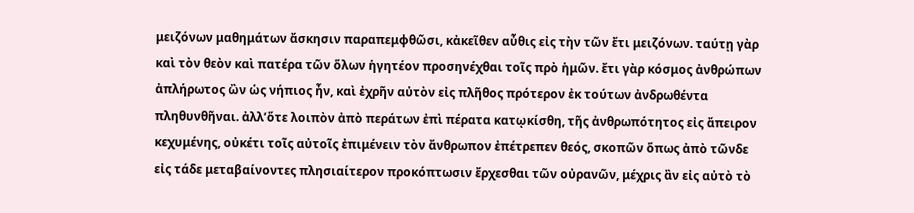μειζόνων μαθημάτων ἄσκησιν παραπεμφθῶσι, κἀκεῖθεν αὖθις εἰς τὴν τῶν ἔτι μειζόνων. ταύτῃ γὰρ καὶ τὸν θεὸν καὶ πατέρα τῶν ὅλων ἡγητέον προσηνέχθαι τοῖς πρὸ ἡμῶν. ἔτι γὰρ κόσμος ἀνθρώπων ἀπλήρωτος ὢν ὡς νήπιος ἦν, καὶ ἐχρῆν αὐτὸν εἰς πλῆθος πρότερον ἐκ τούτων ἀνδρωθέντα πληθυνθῆναι. ἀλλ’ὅτε λοιπὸν ἀπὸ περάτων ἐπὶ πέρατα κατῳκίσθη, τῆς ἀνθρωπότητος εἰς ἄπειρον κεχυμένης, οὐκέτι τοῖς αὐτοῖς ἐπιμένειν τὸν ἄνθρωπον ἐπέτρεπεν θεός, σκοπῶν ὅπως ἀπὸ τῶνδε εἰς τάδε μεταβαίνοντες πλησιαίτερον προκόπτωσιν ἔρχεσθαι τῶν οὐρανῶν, μέχρις ἂν εἰς αὐτὸ τὸ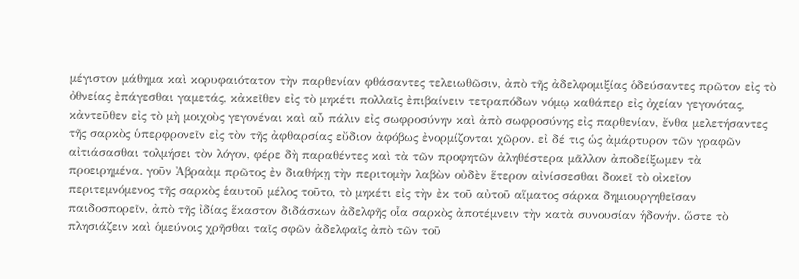μέγιστον μάθημα καὶ κορυφαιότατον τὴν παρθενίαν φθάσαντες τελειωθῶσιν, ἀπὸ τῆς ἀδελφομιξίας ὁδεύσαντες πρῶτον εἰς τὸ ὀθνείας ἐπάγεσθαι γαμετάς, κἀκεῖθεν εἰς τὸ μηκέτι πολλαῖς ἐπιβαίνειν τετραπόδων νόμῳ καθάπερ εἰς ὀχείαν γεγονότας, κἀντεῦθεν εἰς τὸ μὴ μοιχοὺς γεγονέναι καὶ αὖ πάλιν εἰς σωφροσύνην καὶ ἀπὸ σωφροσύνης εἰς παρθενίαν, ἔνθα μελετήσαντες τῆς σαρκὸς ὑπερφρονεῖν εἰς τὸν τῆς ἀφθαρσίας εὔδιον ἀφόβως ἐνορμίζονται χῶρον. εἰ δέ τις ὡς ἀμάρτυρον τῶν γραφῶν αἰτιάσασθαι τολμήσει τὸν λόγον, φέρε δὴ παραθέντες καὶ τὰ τῶν προφητῶν ἀληθέστερα μᾶλλον ἀποδείξωμεν τὰ προειρημένα. γοῦν Ἀβραὰμ πρῶτος ἐν διαθήκῃ τὴν περιτομὴν λαβὼν οὐδὲν ἕτερον αἰνίσσεσθαι δοκεῖ τὸ οἰκεῖον περιτεμνόμενος τῆς σαρκὸς ἑαυτοῦ μέλος τοῦτο, τὸ μηκέτι εἰς τὴν ἐκ τοῦ αὐτοῦ αἵματος σάρκα δημιουργηθεῖσαν παιδοσπορεῖν, ἀπὸ τῆς ἰδίας ἕκαστον διδάσκων ἀδελφῆς οἷα σαρκὸς ἀποτέμνειν τὴν κατὰ συνουσίαν ἡδονήν. ὥστε τὸ πλησιάζειν καὶ ὁμεύνοις χρῆσθαι ταῖς σφῶν ἀδελφαῖς ἀπὸ τῶν τοῦ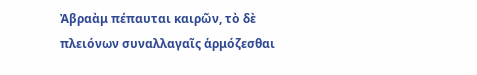Ἀβραὰμ πέπαυται καιρῶν, τὸ δὲ πλειόνων συναλλαγαῖς ἁρμόζεσθαι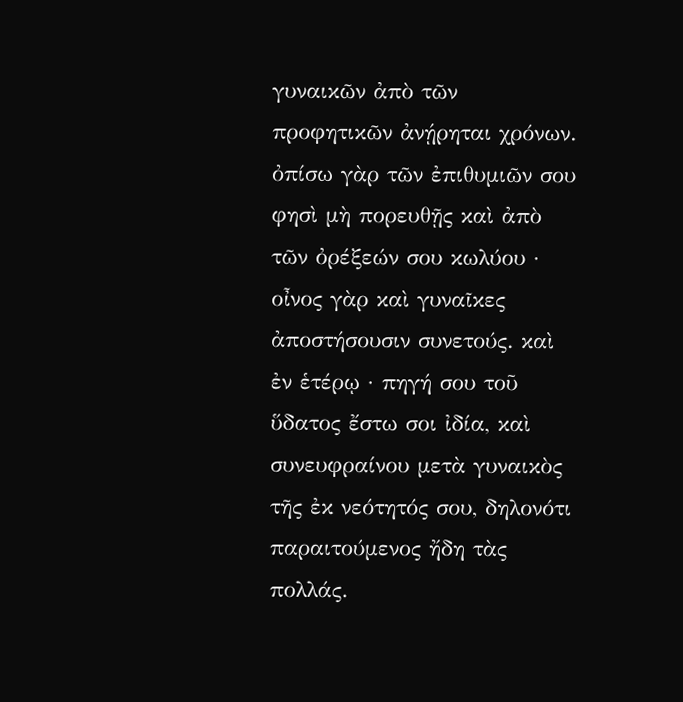γυναικῶν ἀπὸ τῶν προφητικῶν ἀνῄρηται χρόνων. ὀπίσω γὰρ τῶν ἐπιθυμιῶν σου φησὶ μὴ πορευθῇς καὶ ἀπὸ τῶν ὀρέξεών σου κωλύου · οἶνος γὰρ καὶ γυναῖκες ἀποστήσουσιν συνετούς. καὶ ἐν ἑτέρῳ · πηγή σου τοῦ ὕδατος ἔστω σοι ἰδία, καὶ συνευφραίνου μετὰ γυναικὸς τῆς ἐκ νεότητός σου, δηλονότι παραιτούμενος ἤδη τὰς πολλάς.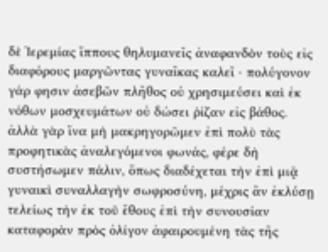δὲ Ἱερεμίας ἵππους θηλυμανεῖς ἀναφανδὸν τοὺς εἰς διαφόρους μαργῶντας γυναῖκας καλεῖ · πολύγονον γάρ φησιν ἀσεβῶν πλῆθος οὐ χρησιμεύσει καὶ ἐκ νόθων μοσχευμάτων οὐ δώσει ῥίζαν εἰς βάθος. ἀλλὰ γὰρ ἵνα μὴ μακρηγορῶμεν ἐπὶ πολὺ τὰς προφητικὰς ἀναλεγόμενοι φωνάς, φέρε δὴ συστήσωμεν πάλιν, ὅπως διαδέχεται τὴν ἐπὶ μιᾷ γυναικὶ συναλλαγὴν σωφροσύνη, μέχρις ἂν ἐκλύσῃ τελείως τὴν ἐκ τοῦ ἔθους ἐπὶ τὴν συνουσίαν καταφορὰν πρὸς ὀλίγον ἀφαιρουμένη τὰς τῆς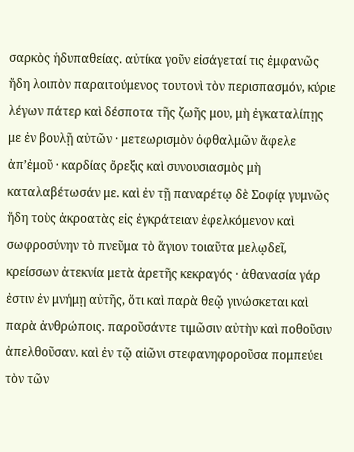σαρκὸς ἡδυπαθείας. αὐτίκα γοῦν εἰσάγεταί τις ἐμφανῶς ἤδη λοιπὸν παραιτούμενος τουτονὶ τὸν περισπασμόν, κύριε λέγων πάτερ καὶ δέσποτα τῆς ζωῆς μου, μὴ ἐγκαταλίπῃς με ἐν βουλῇ αὐτῶν · μετεωρισμὸν ὀφθαλμῶν ἄφελε ἀπ’ἐμοῦ · καρδίας ὄρεξις καὶ συνουσιασμὸς μὴ καταλαβέτωσάν με. καὶ ἐν τῇ παναρέτῳ δὲ Σοφίᾳ γυμνῶς ἤδη τοὺς ἀκροατὰς εἰς ἐγκράτειαν ἐφελκόμενον καὶ σωφροσύνην τὸ πνεῦμα τὸ ἅγιον τοιαῦτα μελῳδεῖ, κρείσσων ἀτεκνία μετὰ ἀρετῆς κεκραγός · ἀθανασία γάρ ἐστιν ἐν μνήμῃ αὐτῆς, ὅτι καὶ παρὰ θεῷ γινώσκεται καὶ παρὰ ἀνθρώποις. παροῦσάντε τιμῶσιν αὐτὴν καὶ ποθοῦσιν ἀπελθοῦσαν. καὶ ἐν τῷ αἰῶνι στεφανηφοροῦσα πομπεύει τὸν τῶν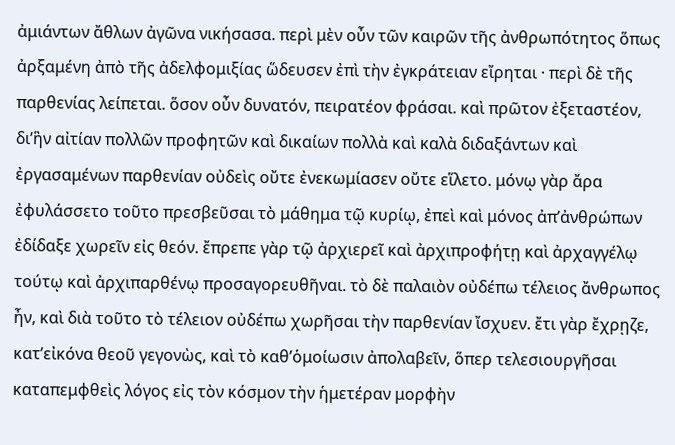ἀμιάντων ἄθλων ἀγῶνα νικήσασα. περὶ μὲν οὖν τῶν καιρῶν τῆς ἀνθρωπότητος ὅπως ἀρξαμένη ἀπὸ τῆς ἀδελφομιξίας ὥδευσεν ἐπὶ τὴν ἐγκράτειαν εἴρηται · περὶ δὲ τῆς παρθενίας λείπεται. ὅσον οὖν δυνατόν, πειρατέον φράσαι. καὶ πρῶτον ἐξεταστέον, δι’ἣν αἰτίαν πολλῶν προφητῶν καὶ δικαίων πολλὰ καὶ καλὰ διδαξάντων καὶ ἐργασαμένων παρθενίαν οὐδεὶς οὔτε ἐνεκωμίασεν οὔτε εἵλετο. μόνῳ γὰρ ἄρα ἐφυλάσσετο τοῦτο πρεσβεῦσαι τὸ μάθημα τῷ κυρίῳ, ἐπεὶ καὶ μόνος ἀπ’ἀνθρώπων ἐδίδαξε χωρεῖν εἰς θεόν. ἔπρεπε γὰρ τῷ ἀρχιερεῖ καὶ ἀρχιπροφήτῃ καὶ ἀρχαγγέλῳ τούτῳ καὶ ἀρχιπαρθένῳ προσαγορευθῆναι. τὸ δὲ παλαιὸν οὐδέπω τέλειος ἄνθρωπος ἦν, καὶ διὰ τοῦτο τὸ τέλειον οὐδέπω χωρῆσαι τὴν παρθενίαν ἴσχυεν. ἔτι γὰρ ἔχρῃζε, κατ’εἰκόνα θεοῦ γεγονὼς, καὶ τὸ καθ’ὁμοίωσιν ἀπολαβεῖν, ὅπερ τελεσιουργῆσαι καταπεμφθεὶς λόγος εἰς τὸν κόσμον τὴν ἡμετέραν μορφὴν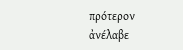πρότερον ἀνέλαβε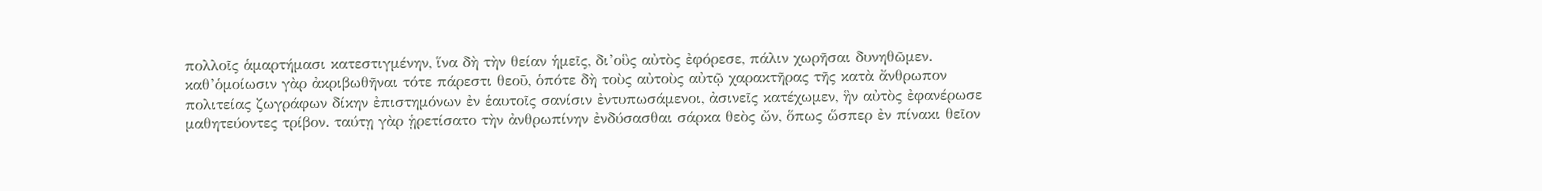πολλοῖς ἁμαρτήμασι κατεστιγμένην, ἵνα δὴ τὴν θείαν ἡμεῖς, δι’οὓς αὐτὸς ἐφόρεσε, πάλιν χωρῆσαι δυνηθῶμεν. καθ’ὁμοίωσιν γὰρ ἀκριβωθῆναι τότε πάρεστι θεοῦ, ὁπότε δὴ τοὺς αὐτοὺς αὐτῷ χαρακτῆρας τῆς κατὰ ἄνθρωπον πολιτείας ζωγράφων δίκην ἐπιστημόνων ἐν ἑαυτοῖς σανίσιν ἐντυπωσάμενοι, ἀσινεῖς κατέχωμεν, ἣν αὐτὸς ἐφανέρωσε μαθητεύοντες τρίβον. ταύτῃ γὰρ ᾑρετίσατο τὴν ἀνθρωπίνην ἐνδύσασθαι σάρκα θεὸς ὤν, ὅπως ὥσπερ ἐν πίνακι θεῖον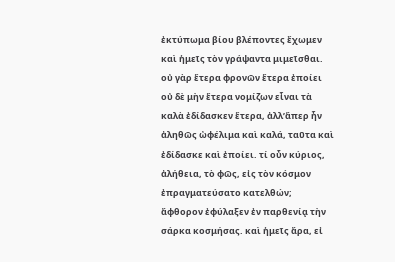ἐκτύπωμα βίου βλέποντες ἔχωμεν καὶ ἡμεῖς τὸν γράψαντα μιμεῖσθαι. οὐ γὰρ ἕτερα φρονῶν ἕτερα ἐποίει οὐ δὲ μὴν ἕτερα νομίζων εἶναι τὰ καλὰ ἐδίδασκεν ἕτερα, ἀλλ’ἅπερ ἦν ἀληθῶς ὠφέλιμα καὶ καλά, ταῦτα καὶ ἐδίδασκε καὶ ἐποίει. τί οὖν κύριος, ἀλήθεια, τὸ φῶς, εἰς τὸν κόσμον ἐπραγματεύσατο κατελθών; ἄφθορον ἐφύλαξεν ἐν παρθενίᾳ τὴν σάρκα κοσμήσας. καὶ ἡμεῖς ἄρα, εἰ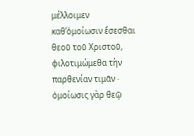μέλλοιμεν καθ’ὁμοίωσιν ἔσεσθαι θεοῦ τοῦ Χριστοῦ, φιλοτιμώμεθα τὴν παρθενίαν τιμᾶν · ὁμοίωσις γὰρ θεῷ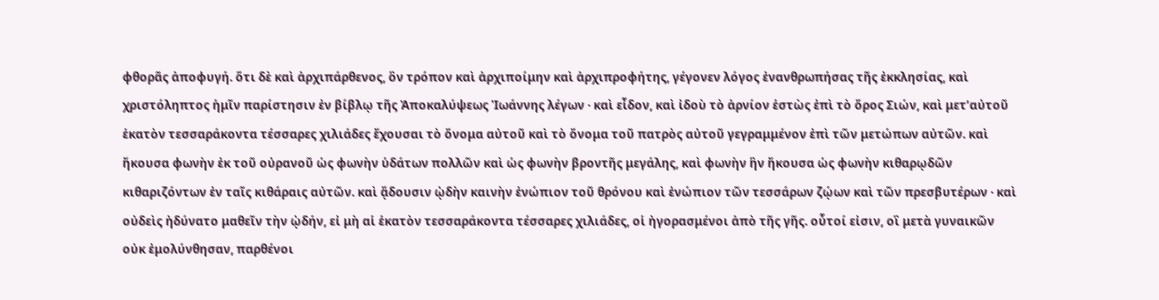φθορᾶς ἀποφυγή. ὅτι δὲ καὶ ἀρχιπάρθενος, ὃν τρόπον καὶ ἀρχιποίμην καὶ ἀρχιπροφήτης, γέγονεν λόγος ἐνανθρωπήσας τῆς ἐκκλησίας, καὶ χριστόληπτος ἡμῖν παρίστησιν ἐν βίβλῳ τῆς Ἀποκαλύψεως Ἰωάννης λέγων · καὶ εἶδον, καὶ ἰδοὺ τὸ ἀρνίον ἑστὼς ἐπὶ τὸ ὄρος Σιών, καὶ μετ’αὐτοῦ ἑκατὸν τεσσαράκοντα τέσσαρες χιλιάδες ἔχουσαι τὸ ὄνομα αὐτοῦ καὶ τὸ ὄνομα τοῦ πατρὸς αὐτοῦ γεγραμμένον ἐπὶ τῶν μετώπων αὐτῶν. καὶ ἤκουσα φωνὴν ἐκ τοῦ οὐρανοῦ ὡς φωνὴν ὑδάτων πολλῶν καὶ ὡς φωνὴν βροντῆς μεγάλης, καὶ φωνὴν ἣν ἤκουσα ὡς φωνὴν κιθαρῳδῶν κιθαριζόντων ἐν ταῖς κιθάραις αὐτῶν. καὶ ᾄδουσιν ᾠδὴν καινὴν ἐνώπιον τοῦ θρόνου καὶ ἐνώπιον τῶν τεσσάρων ζῴων καὶ τῶν πρεσβυτέρων · καὶ οὐδεὶς ἠδύνατο μαθεῖν τὴν ᾠδήν, εἰ μὴ αἱ ἑκατὸν τεσσαράκοντα τέσσαρες χιλιάδες, οἱ ἠγορασμένοι ἀπὸ τῆς γῆς. οὗτοί εἰσιν, οἳ μετὰ γυναικῶν οὐκ ἐμολύνθησαν, παρθένοι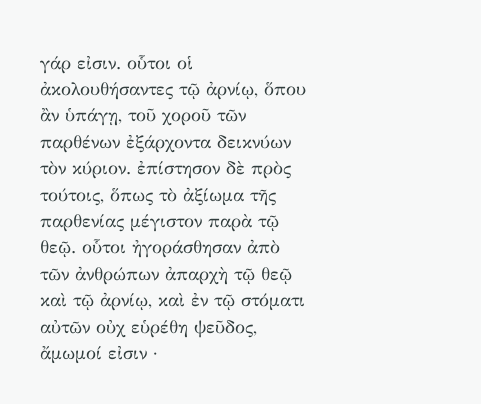γάρ εἰσιν. οὗτοι οἱ ἀκολουθήσαντες τῷ ἀρνίῳ, ὅπου ἂν ὑπάγῃ, τοῦ χοροῦ τῶν παρθένων ἐξάρχοντα δεικνύων τὸν κύριον. ἐπίστησον δὲ πρὸς τούτοις, ὅπως τὸ ἀξίωμα τῆς παρθενίας μέγιστον παρὰ τῷ θεῷ. οὗτοι ἠγοράσθησαν ἀπὸ τῶν ἀνθρώπων ἀπαρχὴ τῷ θεῷ καὶ τῷ ἀρνίῳ, καὶ ἐν τῷ στόματι αὐτῶν οὐχ εὑρέθη ψεῦδος, ἄμωμοί εἰσιν ·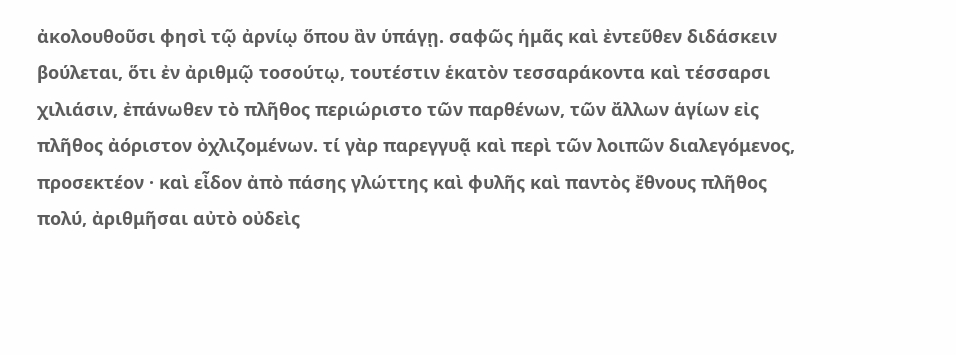ἀκολουθοῦσι φησὶ τῷ ἀρνίῳ ὅπου ἂν ὑπάγῃ. σαφῶς ἡμᾶς καὶ ἐντεῦθεν διδάσκειν βούλεται, ὅτι ἐν ἀριθμῷ τοσούτῳ, τουτέστιν ἑκατὸν τεσσαράκοντα καὶ τέσσαρσι χιλιάσιν, ἐπάνωθεν τὸ πλῆθος περιώριστο τῶν παρθένων, τῶν ἄλλων ἁγίων εἰς πλῆθος ἀόριστον ὀχλιζομένων. τί γὰρ παρεγγυᾷ καὶ περὶ τῶν λοιπῶν διαλεγόμενος, προσεκτέον · καὶ εἶδον ἀπὸ πάσης γλώττης καὶ φυλῆς καὶ παντὸς ἔθνους πλῆθος πολύ, ἀριθμῆσαι αὐτὸ οὐδεὶς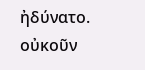ἠδύνατο. οὐκοῦν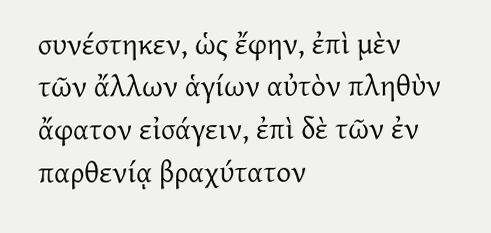συνέστηκεν, ὡς ἔφην, ἐπὶ μὲν τῶν ἄλλων ἁγίων αὐτὸν πληθὺν ἄφατον εἰσάγειν, ἐπὶ δὲ τῶν ἐν παρθενίᾳ βραχύτατον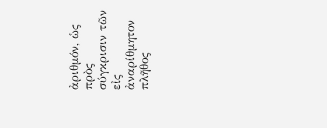ἀριθμόν, ὡς πρὸς σύγκρισιν τῶν εἰς ἀναρίθμητον πλῆθος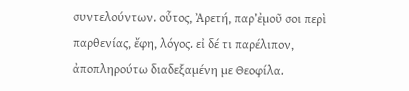συντελούντων. οὗτος, Ἀρετή, παρ’ἐμοῦ σοι περὶ παρθενίας, ἔφη, λόγος. εἰ δέ τι παρέλιπον, ἀποπληρούτω διαδεξαμένη με Θεοφίλα.